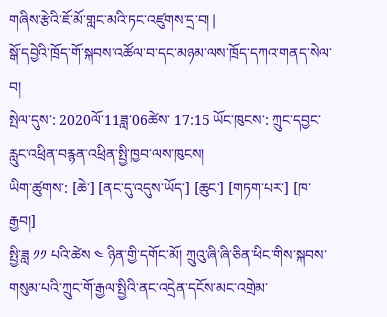གཞིས་རྩེའི་ཇོ་མོ་གླང་མའི་ཏང་འཛུགས་དྲ་བ། |
སྒོ་དབྱེའི་ཁྲོད་གོ་སྐབས་འཚོལ་བ་དང་མཉམ་ལས་ཁྲོད་དཀའ་གནད་སེལ་བ།
སྤེལ་དུས་: 2020ལོ་11ཟླ་06ཚེས་ 17:15 ཡོང་ཁུངས་: ཀྲུང་དབྱང་རླུང་འཕྲིན་བརྙན་འཕྲིན་སྤྱི་ཁྱབ་ལས་ཁུངས།
ཡིག་ཚུགས་: [ཆེ་] [ནང་དུ་འདུས་ཡོད་] [ཆུང་] [གཏག་པར་] [ཁ་རྒྱབ།]
སྤྱི་ཟླ ༡༡ པའི་ཚེས ༤ ཉིན་གྱི་དགོང་མོ། ཀྲུའུ་ཞི་ཞི་ཅིན་ཕིང་གིས་སྐབས་གསུམ་པའི་ཀྲུང་གོ་རྒྱལ་སྤྱིའི་ནང་འདྲེན་དངོས་མང་འགྲེམ་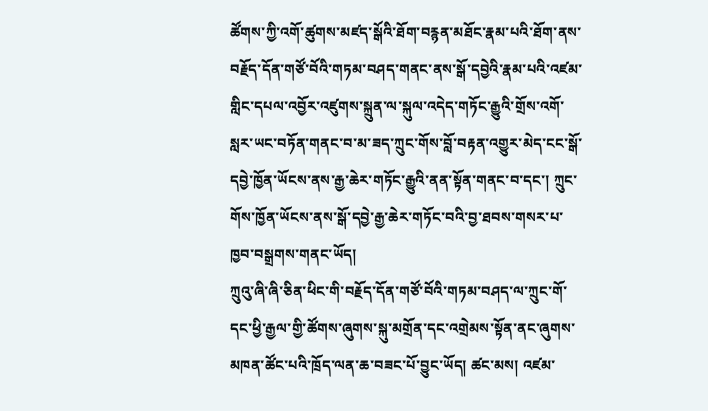ཚོགས་ཀྱི་འགོ་ཚུགས་མཛད་སྒོའི་ཐོག་བརྙན་མཐོང་རྣམ་པའི་ཐོག་ནས་བརྗོད་དོན་གཙོ་བོའི་གཏམ་བཤད་གནང་ནས་སྒོ་དབྱེའི་རྣམ་པའི་འཛམ་གླིང་དཔལ་འབྱོར་འཛུགས་སྐྲུན་ལ་སྐུལ་འདེད་གཏོང་རྒྱུའི་གྲོས་འགོ་སླར་ཡང་བཏོན་གནང་བ་མ་ཟད་ཀྲུང་གོས་བློ་བརྟན་འགྱུར་མེད་ངང་སྒོ་དབྱེ་ཁྱོན་ཡོངས་ནས་རྒྱ་ཆེར་གཏོང་རྒྱུའི་ནན་སྟོན་གནང་བ་དང་། ཀྲུང་གོས་ཁྱོན་ཡོངས་ནས་སྒོ་དབྱེ་རྒྱ་ཆེར་གཏོང་བའི་བྱ་ཐབས་གསར་པ་ཁྱབ་བསྒྲགས་གནང་ཡོད།
ཀྲུའུ་ཞི་ཞི་ཅིན་ཕིང་གི་བརྗོད་དོན་གཙོ་བོའི་གཏམ་བཤད་ལ་ཀྲུང་གོ་དང་ཕྱི་རྒྱལ་གྱི་ཚོགས་ཞུགས་སྐུ་མགྲོན་དང་འགྲེམས་སྟོན་ནང་ཞུགས་མཁན་ཚོང་པའི་ཁྲོད་ལན་ཆ་བཟང་པོ་བྱུང་ཡོད། ཚང་མས། འཛམ་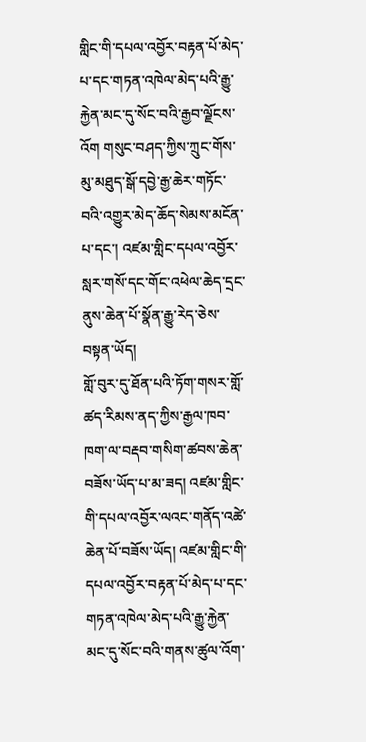གླིང་གི་དཔལ་འབྱོར་བརྟན་པོ་མེད་པ་དང་གཏན་འཁེལ་མེད་པའི་རྒྱུ་རྐྱེན་མང་དུ་སོང་བའི་རྒྱབ་ལྗོངས་འོག གསུང་བཤད་ཀྱིས་ཀྲུང་གོས་མུ་མཐུད་སྒོ་དབྱེ་རྒྱ་ཆེར་གཏོང་བའི་འགྱུར་མེད་ཆོད་སེམས་མངོན་པ་དང་། འཛམ་གླིང་དཔལ་འབྱོར་སླར་གསོ་དང་གོང་འཕེལ་ཆེད་དྲང་ནུས་ཆེན་པོ་སྣོན་རྒྱུ་རེད་ཅེས་བསྟན་ཡོད།
གློ་བུར་དུ་ཐོན་པའི་ཏོག་གསར་གློ་ཚད་རིམས་ནད་ཀྱིས་རྒྱལ་ཁབ་ཁག་ལ་བརྡབ་གསིག་ཚབས་ཆེན་བཟོས་ཡོད་པ་མ་ཟད། འཛམ་གླིང་གི་དཔལ་འབྱོར་ལའང་གནོད་འཚེ་ཆེན་པོ་བཟོས་ཡོད། འཛམ་གླིང་གི་དཔལ་འབྱོར་བརྟན་པོ་མེད་པ་དང་གཏན་འཁེལ་མེད་པའི་རྒྱུ་རྐྱེན་མང་དུ་སོང་བའི་གནས་ཚུལ་འོག་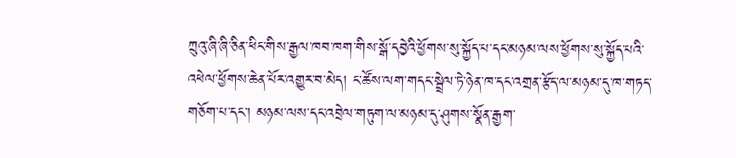ཀྲུའུ་ཞི་ཞི་ཅིན་ཕིང་གིས་རྒྱལ་ཁབ་ཁག་གིས་སྒོ་དབྱེའི་ཕྱོགས་སུ་སྐྱོད་པ་དང་མཉམ་ལས་ཕྱོགས་སུ་སྐྱོད་པའི་འཕེལ་ཕྱོགས་ཆེན་པོར་འགྱུར་བ་མེད། ང་ཚོས་ལག་གདང་སྦྲེལ་ཏེ་ཉེན་ཁ་དང་འགྲན་རྩོད་ལ་མཉམ་དུ་ཁ་གཏད་གཅོག་པ་དང་། མཉམ་ལས་དང་འབྲེལ་གཏུག་ལ་མཉམ་དུ་ཤུགས་སྣོན་རྒྱག་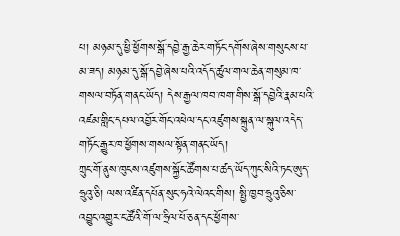པ། མཉམ་དུ་ཕྱི་ཕྱོགས་སྒོ་དབྱེ་རྒྱ་ཆེར་གཏོང་དགོས་ཞེས་གསུངས་པ་མ་ཟད། མཉམ་དུ་སྒོ་དབྱེ་ཞེས་པའི་འདོད་ཚུལ་གལ་ཆེན་གསུམ་ཁ་གསལ་བཏོན་གནང་ཡོད། དེས་རྒྱལ་ཁབ་ཁག་གིས་སྒོ་དབྱེའི་རྣམ་པའི་འཛམ་གླིང་དཔལ་འབྱོར་གོང་འཕེལ་དང་འཛུགས་སྐྲུན་ལ་སྐུལ་འདེད་གཏོང་རྒྱུར་ཁ་ཕྱོགས་གསལ་སྟོན་གནང་ཡོད།
ཀྲུང་གོ་ནུས་ཁུངས་འཛུགས་སྐྱོང་ཚོགས་པ་ཚད་ཡོད་ཀུང་སིའི་ཏང་ཨུད་ཧྲུའུ་ཅི། ལས་འཛིན་དཔོན་སུང་ཧའེ་ལེའང་གིས། སྤྱི་ཁྱབ་ཧྲུའུ་ཅིས་འབྱུང་འགྱུར་ང་ཚོའི་གོ་ལ་ཧྲིལ་པོ་ཅན་དང་ཕྱོགས་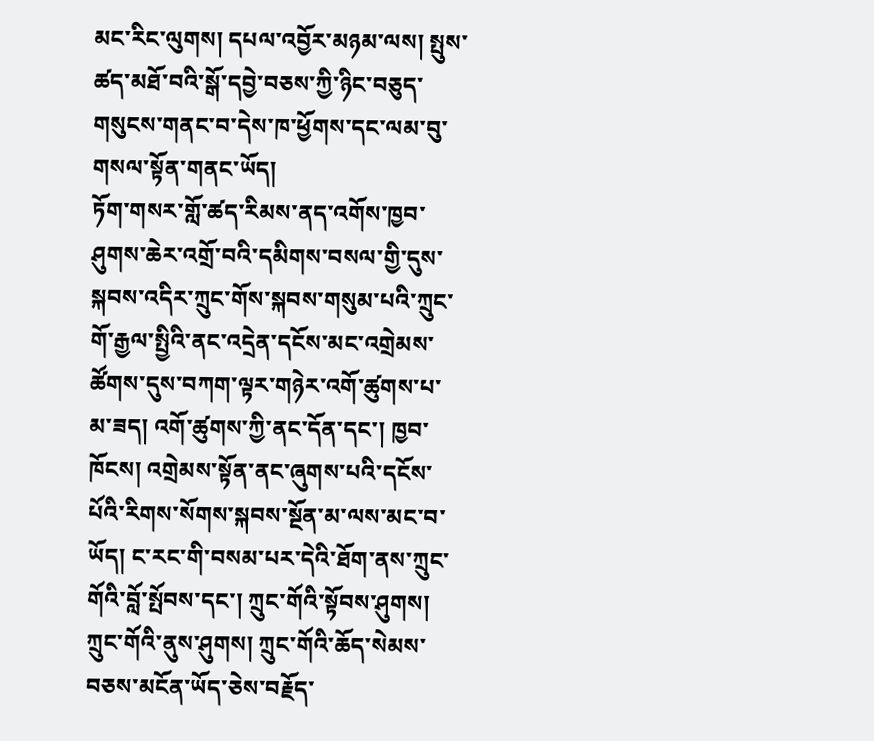མང་རིང་ལུགས། དཔལ་འབྱོར་མཉམ་ལས། སྤུས་ཚད་མཐོ་བའི་སྒོ་དབྱེ་བཅས་ཀྱི་ཉིང་བཅུད་གསུངས་གནང་བ་དེས་ཁ་ཕྱོགས་དང་ལམ་བུ་གསལ་སྟོན་གནང་ཡོད།
ཏོག་གསར་གློ་ཚད་རིམས་ནད་འགོས་ཁྱབ་ཤུགས་ཆེར་འགྲོ་བའི་དམིགས་བསལ་གྱི་དུས་སྐབས་འདིར་ཀྲུང་གོས་སྐབས་གསུམ་པའི་ཀྲུང་གོ་རྒྱལ་སྤྱིའི་ནང་འདྲེན་དངོས་མང་འགྲེམས་ཚོགས་དུས་བཀག་ལྟར་གཉེར་འགོ་ཚུགས་པ་མ་ཟད། འགོ་ཚུགས་ཀྱི་ནང་དོན་དང་། ཁྱབ་ཁོངས། འགྲེམས་སྟོན་ནང་ཞུགས་པའི་དངོས་པོའི་རིགས་སོགས་སྐབས་སྔོན་མ་ལས་མང་བ་ཡོད། ང་རང་གི་བསམ་པར་དེའི་ཐོག་ནས་ཀྲུང་གོའི་བློ་སྤོབས་དང་། ཀྲུང་གོའི་སྟོབས་ཤུགས། ཀྲུང་གོའི་ནུས་ཤུགས། ཀྲུང་གོའི་ཆོད་སེམས་བཅས་མངོན་ཡོད་ཅེས་བརྗོད་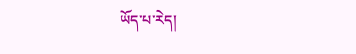ཡོད་པ་རེད།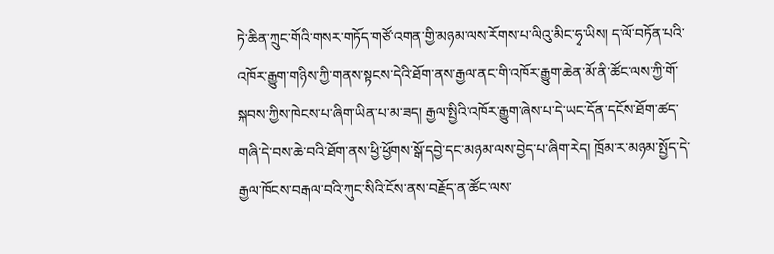ཏེ་ཆིན་ཀྲུང་གོའི་གསར་གཏོད་གཙོ་འགན་གྱི་མཉམ་ལས་རོགས་པ་ལིའུ་མིང་ཧྭ་ཡིས། ད་ལོ་བཏོན་པའི་འཁོར་རྒྱུག་གཉིས་ཀྱི་གནས་སྟངས་དེའི་ཐོག་ནས་རྒྱལ་ནང་གི་འཁོར་རྒྱུག་ཆེན་མོ་ནི་ཚོང་ལས་ཀྱི་གོ་སྐབས་ཀྱིས་ཁེངས་པ་ཞིག་ཡིན་པ་མ་ཟད། རྒྱལ་སྤྱིའི་འཁོར་རྒྱུག་ཞེས་པ་དེ་ཡང་དོན་དངོས་ཐོག་ཚད་གཞི་དེ་བས་ཆེ་བའི་ཐོག་ནས་ཕྱི་ཕྱོགས་སྒོ་དབྱེ་དང་མཉམ་ལས་བྱེད་པ་ཞིག་རེད། ཁྲོམ་ར་མཉམ་སྤྱོད་དེ་རྒྱལ་ཁོངས་བརྒལ་བའི་ཀུང་སིའི་ངོས་ནས་བརྗོད་ན་ཚོང་ལས་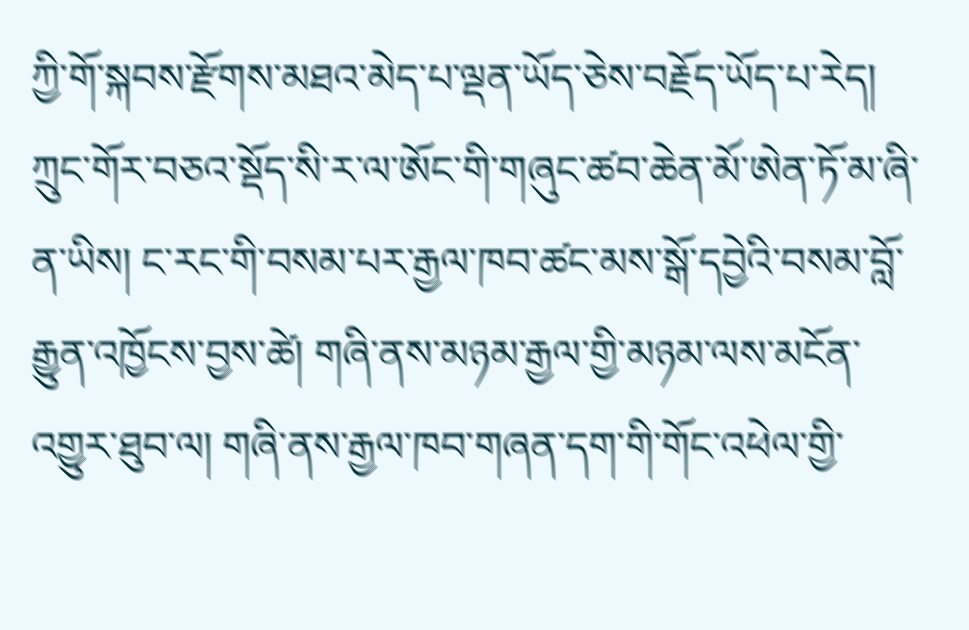ཀྱི་གོ་སྐབས་རྫོགས་མཐའ་མེད་པ་ལྡན་ཡོད་ཅེས་བརྗོད་ཡོད་པ་རེད།
ཀྲུང་གོར་བཅའ་སྡོད་སི་ར་ལ་ཨོང་གི་གཞུང་ཚབ་ཆེན་མོ་ཨེན་ཏོ་མ་ཞི་ན་ཡིས། ང་རང་གི་བསམ་པར་རྒྱལ་ཁབ་ཚང་མས་སྒོ་དབྱེའི་བསམ་བློ་རྒྱུན་འཁྱོངས་བྱས་ཚེ། གཞི་ནས་མཉམ་རྒྱལ་གྱི་མཉམ་ལས་མངོན་འགྱུར་ཐུབ་ལ། གཞི་ནས་རྒྱལ་ཁབ་གཞན་དག་གི་གོང་འཕེལ་གྱི་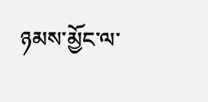ཉམས་མྱོང་ལ་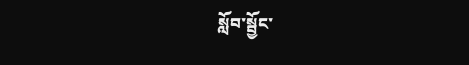སློབ་སྦྱོང་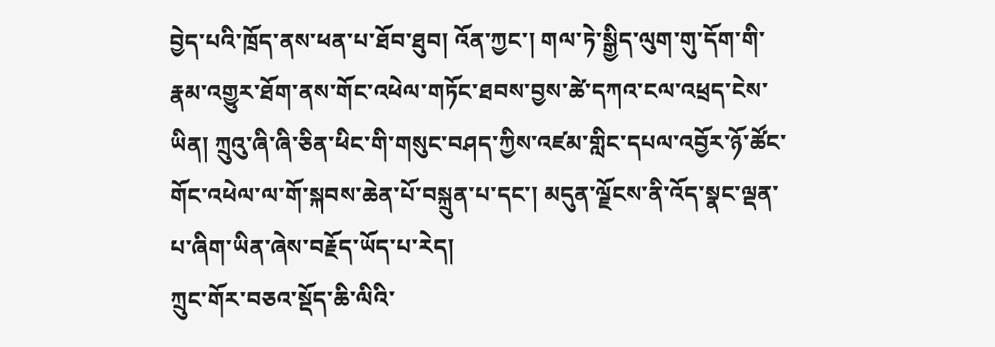བྱེད་པའི་ཁྲོད་ནས་ཕན་པ་ཐོབ་ཐུབ། འོན་ཀྱང་། གལ་ཏེ་སྒྱིད་ལུག་གུ་དོག་གི་རྣམ་འགྱུར་ཐོག་ནས་གོང་འཕེལ་གཏོང་ཐབས་བྱས་ཚེ་དཀའ་ངལ་འཕྲད་ངེས་ཡིན། ཀྲུའུ་ཞི་ཞི་ཅིན་ཕིང་གི་གསུང་བཤད་ཀྱིས་འཛམ་གླིང་དཔལ་འབྱོར་ཉོ་ཚོང་གོང་འཕེལ་ལ་གོ་སྐབས་ཆེན་པོ་བསྐྲུན་པ་དང་། མདུན་ལྗོངས་ནི་འོད་སྣང་ལྡན་པ་ཞིག་ཡིན་ཞེས་བརྗོད་ཡོད་པ་རེད།
ཀྲུང་གོར་བཅའ་སྡོད་ཆི་ལིའི་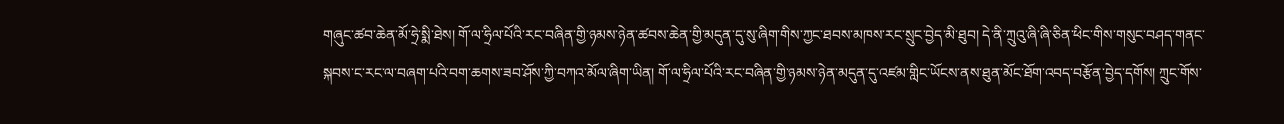གཞུང་ཚབ་ཆེན་མོ་ཧྲེ་སྨི་ཐེས། གོ་ལ་ཧྲིལ་པོའི་རང་བཞིན་གྱི་ཉམས་ཉེན་ཚབས་ཆེན་གྱི་མདུན་དུ་སུ་ཞིག་གིས་ཀྱང་ཐབས་མཁས་རང་སྲུང་བྱེད་མི་ཐུབ། དེ་ནི་ཀྲུའུ་ཞི་ཞི་ཅིན་ཕིང་གིས་གསུང་བཤད་གནང་སྐབས་ང་རང་ལ་བཞག་པའི་བག་ཆགས་ཟབ་ཤོས་ཀྱི་བཀའ་མོལ་ཞིག་ཡིན། གོ་ལ་ཧྲིལ་པོའི་རང་བཞིན་གྱི་ཉམས་ཉེན་མདུན་དུ་འཛམ་གླིང་ཡོངས་ནས་ཐུན་མོང་ཐོག་འབད་བརྩོན་བྱེད་དགོས། ཀྲུང་གོས་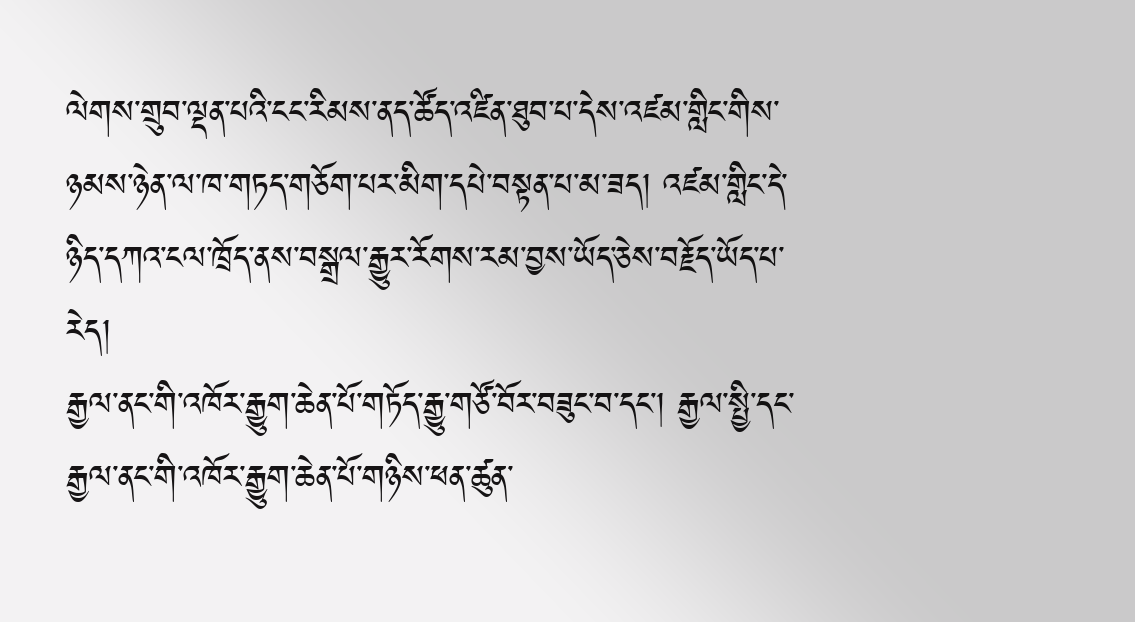ལེགས་གྲུབ་ལྡན་པའི་ངང་རིམས་ནད་ཚོད་འཛིན་ཐུབ་པ་དེས་འཛམ་གླིང་གིས་ཉམས་ཉེན་ལ་ཁ་གཏད་གཅོག་པར་མིག་དཔེ་བསྟན་པ་མ་ཟད། འཛམ་གླིང་དེ་ཉིད་དཀའ་ངལ་ཁྲོད་ནས་བསྒྲལ་རྒྱུར་རོགས་རམ་བྱས་ཡོད་ཅེས་བརྗོད་ཡོད་པ་རེད།
རྒྱལ་ནང་གི་འཁོར་རྒྱུག་ཆེན་པོ་གཏོད་རྒྱུ་གཙོ་བོར་བཟུང་བ་དང་། རྒྱལ་སྤྱི་དང་རྒྱལ་ནང་གི་འཁོར་རྒྱུག་ཆེན་པོ་གཉིས་ཕན་ཚུན་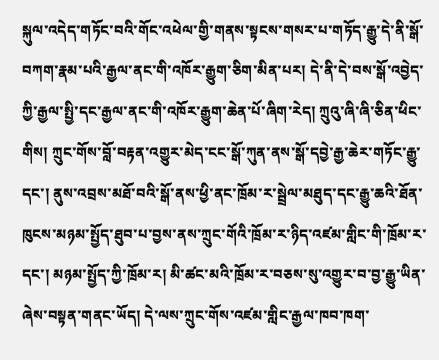སྐུལ་འདེད་གཏོང་བའི་གོང་འཕེལ་གྱི་གནས་སྟངས་གསར་པ་གཏོད་རྒྱུ་དེ་ནི་སྒོ་བཀག་རྣམ་པའི་རྒྱལ་ནང་གི་འཁོར་རྒྱུག་ཅིག་མིན་པར། དེ་ནི་དེ་བས་སྒོ་འབྱེད་ཀྱི་རྒྱལ་སྤྱི་དང་རྒྱལ་ནང་གི་འཁོར་རྒྱུག་ཆེན་པོ་ཞིག་རེད། ཀྲུའུ་ཞི་ཞི་ཅིན་ཕིང་གིས། ཀྲུང་གོས་བློ་བརྟན་འགྱུར་མེད་ངང་སྒོ་ཀུན་ནས་སྒོ་དབྱེ་རྒྱ་ཆེར་གཏོང་རྒྱུ་དང་། ནུས་འབྲས་མཐོ་བའི་སྒོ་ནས་ཕྱི་ནང་ཁྲོམ་ར་སྦྲེལ་མཐུད་དང་རྒྱུ་ཆའི་ཐོན་ཁུངས་མཉམ་སྤྱོད་ཐུབ་པ་བྱས་ནས་ཀྲུང་གོའི་ཁྲོམ་ར་ཉིད་འཛམ་གླིང་གི་ཁྲོམ་ར་དང་། མཉམ་སྤྱོད་ཀྱི་ཁྲོམ་ར། མི་ཚང་མའི་ཁྲོམ་ར་བཅས་སུ་འགྱུར་བ་བྱ་རྒྱུ་ཡིན་ཞེས་བསྟན་གནང་ཡོད། དེ་ལས་ཀྲུང་གོས་འཛམ་གླིང་རྒྱལ་ཁབ་ཁག་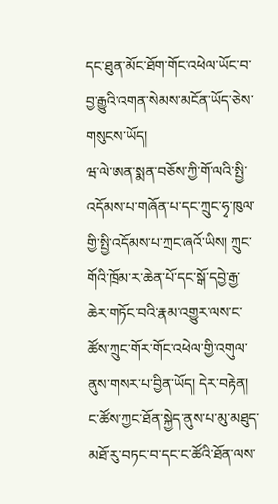དང་ཐུན་མོང་ཐོག་གོང་འཕེལ་ཡོང་བ་བྱ་རྒྱུའི་འགན་སེམས་མངོན་ཡོད་ཅེས་གསུངས་ཡོད།
ཝ་ལེ་ཨན་སྨན་བཅོས་ཀྱི་གོ་ལའི་སྤྱི་འདོམས་པ་གཞོན་པ་དང་ཀྲུང་ཧྭ་ཁུལ་གྱི་སྤྱི་འདོམས་པ་ཀྲང་ཞའོ་ཡིས། ཀྲུང་གོའི་ཁྲོམ་ར་ཆེན་པོ་དང་སྒོ་དབྱེ་རྒྱ་ཆེར་གཏོང་བའི་རྣམ་འགྱུར་ལས་ང་ཚོས་ཀྲུང་གོར་གོང་འཕེལ་གྱི་འགུལ་ནུས་གསར་པ་བྱིན་ཡོད། དེར་བརྟེན། ང་ཚོས་ཀྱང་ཐོན་སྐྱེད་ནུས་པ་མུ་མཐུད་མཐོ་རུ་བཏང་བ་དང་ང་ཚོའི་ཐོན་ལས་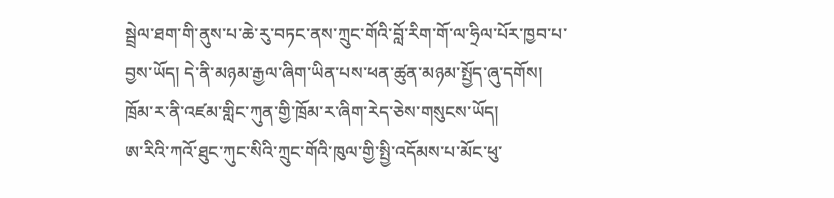སྦྲེལ་ཐག་གི་ནུས་པ་ཆེ་རུ་བཏང་ནས་ཀྲུང་གོའི་བློ་རིག་གོ་ལ་ཧྲིལ་པོར་ཁྱབ་པ་བྱས་ཡོད། དེ་ནི་མཉམ་རྒྱལ་ཞིག་ཡིན་པས་ཕན་ཚུན་མཉམ་སྤྱོད་ཞུ་དགོས། ཁྲོམ་ར་ནི་འཛམ་གླིང་ཀུན་གྱི་ཁྲོམ་ར་ཞིག་རེད་ཅེས་གསུངས་ཡོད།
ཨ་རིའི་ཀའོ་ཐུང་ཀུང་སིའི་ཀྲུང་གོའི་ཁུལ་གྱི་སྤྱི་འདོམས་པ་མོང་ཕུ་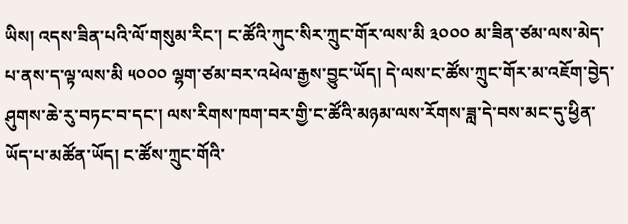ཡིས། འདས་ཟིན་པའི་ལོ་གསུམ་རིང་། ང་ཚོའི་ཀུང་སིར་ཀྲུང་གོར་ལས་མི ༣༠༠༠ མ་ཟིན་ཙམ་ལས་མེད་པ་ནས་ད་ལྟ་ལས་མི ༥༠༠༠ ལྷག་ཙམ་བར་འཕེལ་རྒྱས་བྱུང་ཡོད། དེ་ལས་ང་ཚོས་ཀྲུང་གོར་མ་འཇོག་བྱེད་ཤུགས་ཆེ་རུ་བཏང་བ་དང་། ལས་རིགས་ཁག་བར་གྱི་ང་ཚོའི་མཉམ་ལས་རོགས་ཟླ་དེ་བས་མང་དུ་ཕྱིན་ཡོད་པ་མཚོན་ཡོད། ང་ཚོས་ཀྲུང་གོའི་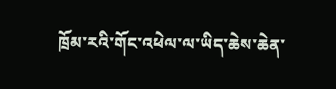ཁྲོམ་རའི་གོང་འཕེལ་ལ་ཡིད་ཆེས་ཆེན་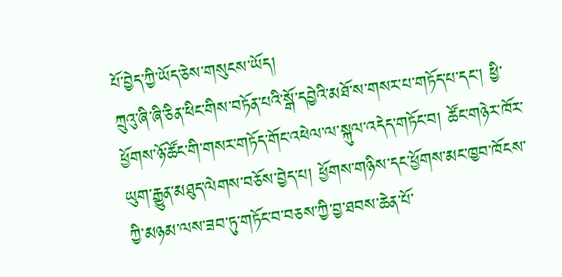པོ་བྱེད་ཀྱི་ཡོད་ཅེས་གསུངས་ཡོད།
ཀྲུའུ་ཞི་ཞི་ཅིན་ཕིང་གིས་བཏོན་པའི་སྒོ་དབྱེའི་མཐོ་ས་གསར་པ་གཏོད་པ་དང་། ཕྱི་ཕྱོགས་ཉོ་ཚོང་གི་གསར་གཏོད་གོང་འཕེལ་ལ་སྐུལ་འདེད་གཏོང་བ། ཚོང་གཉེར་ཁོར་ཡུག་རྒྱུན་མཐུད་ལེགས་བཅོས་བྱེད་པ། ཕྱོགས་གཉིས་དང་ཕྱོགས་མང་ཁྱབ་ཁོངས་ཀྱི་མཉམ་ལས་ཟབ་ཏུ་གཏོང་བ་བཅས་ཀྱི་བྱ་ཐབས་ཆེན་པོ་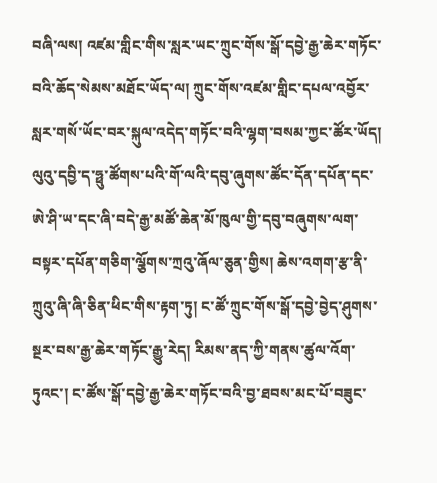བཞི་ལས། འཛམ་གླིང་གིས་སླར་ཡང་ཀྲུང་གོས་སྒོ་དབྱེ་རྒྱ་ཆེར་གཏོང་བའི་ཆོད་སེམས་མཐོང་ཡོད་ལ། ཀྲུང་གོས་འཛམ་གླིང་དཔལ་འབྱོར་སླར་གསོ་ཡོང་བར་སྐུལ་འདེད་གཏོང་བའི་ལྷག་བསམ་ཀྱང་ཚོར་ཡོད།
ལུའུ་དབྱི་ད་ཧྥུ་ཚོགས་པའི་གོ་ལའི་དབུ་ཞུགས་ཚོང་དོན་དཔོན་དང་ཨེ་ཤི་ཡ་དང་ཞི་བདེ་རྒྱ་མཚོ་ཆེན་མོ་ཁུལ་གྱི་དབུ་བཞུགས་ལག་བསྟར་དཔོན་གཅིག་ལྕོགས་ཀྲའུ་ཞོལ་ཅུན་གྱིས། ཆེས་འགག་རྩ་ནི་ཀྲུའུ་ཞི་ཞི་ཅིན་ཕིང་གིས་རྟག་ཏུ། ང་ཚོ་ཀྲུང་གོས་སྒོ་དབྱེ་བྱེད་ཤུགས་སྔར་བས་རྒྱ་ཆེར་གཏོང་རྒྱུ་རེད། རིམས་ནད་ཀྱི་གནས་ཚུལ་འོག་ཏུའང་། ང་ཚོས་སྒོ་དབྱེ་རྒྱ་ཆེར་གཏོང་བའི་བྱ་ཐབས་མང་པོ་བཟུང་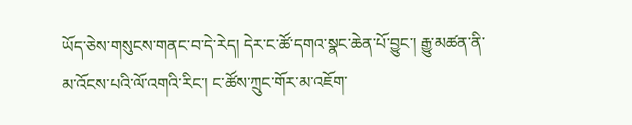ཡོད་ཅེས་གསུངས་གནང་བ་དེ་རེད། དེར་ང་ཚོ་དགའ་སྣང་ཆེན་པོ་བྱུང་། རྒྱུ་མཚན་ནི་མ་འོངས་པའི་ལོ་འགའི་རིང་། ང་ཚོས་ཀྲུང་གོར་མ་འཇོག་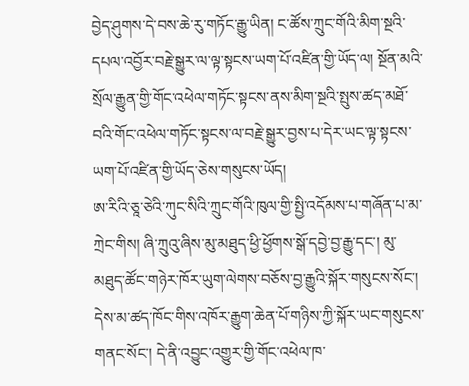བྱེད་ཤུགས་དེ་བས་ཆེ་རུ་གཏོང་རྒྱུ་ཡིན། ང་ཚོས་ཀྲུང་གོའི་མིག་སྔའི་དཔལ་འབྱོར་བརྗེ་སྒྱུར་ལ་ལྟ་སྟངས་ཡག་པོ་འཛིན་གྱི་ཡོད་ལ། སྔོན་མའི་སྲོལ་རྒྱུན་གྱི་གོང་འཕེལ་གཏོང་སྟངས་ནས་མིག་སྔའི་སྤུས་ཚད་མཐོ་བའི་གོང་འཕེལ་གཏོང་སྟངས་ལ་བརྗེ་སྒྱུར་བྱས་པ་དེར་ཡང་ལྟ་སྟངས་ཡག་པོ་འཛིན་གྱི་ཡོད་ཅེས་གསུངས་ཡོད།
ཨ་རིའི་ཅཱ་ཅེའི་ཀུང་སིའི་ཀྲུང་གོའི་ཁུལ་གྱི་སྤྱི་འདོམས་པ་གཞོན་པ་མ་ཀྲེང་གིས། ཞི་ཀྲུའུ་ཞིས་མུ་མཐུད་ཕྱི་ཕྱོགས་སྒོ་དབྱེ་བྱ་རྒྱུ་དང་། མུ་མཐུད་ཚོང་གཉེར་ཁོར་ཡུག་ལེགས་བཅོས་བྱ་རྒྱུའི་སྐོར་གསུངས་སོང་། དེས་མ་ཚད་ཁོང་གིས་འཁོར་རྒྱུག་ཆེན་པོ་གཉིས་ཀྱི་སྐོར་ཡང་གསུངས་གནང་སོང་། དེ་ནི་འབྱུང་འགྱུར་གྱི་གོང་འཕེལ་ཁ་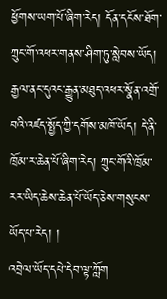ཕྱོགས་ཡག་པོ་ཞིག་རེད། དོན་དངོས་ཐོག་ཀྲུང་གོ་འཕར་གནས་ཤིག་ཏུ་སླེབས་ཡོད། རྒྱལ་ནང་དུའང་རྒྱུན་མཐུད་འཕར་སྣོན་འགྲོ་བའི་འཛད་སྤྱོད་ཀྱི་དགོས་མཁོ་ཡོད། དེ་ནི་ཁྲོམ་ར་ཆེན་པོ་ཞིག་རེད། ཀྲུང་གོའི་ཁྲོམ་རར་ཡིད་ཆེས་ཆེན་པོ་ཡོད་ཅེས་གསུངས་ཡོད་པ་རེད། །
འབྲེལ་ཡོད་དཔེ་དེབ་ལྟ་ཀློག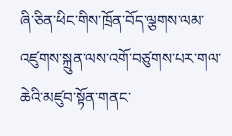ཞི་ཅིན་ཕིང་གིས་ཁྲོན་བོད་ལྕགས་ལམ་འཛུགས་སྐྲུན་ལས་འགོ་བཙུགས་པར་གལ་ཆེའི་མཛུབ་སྟོན་གནང་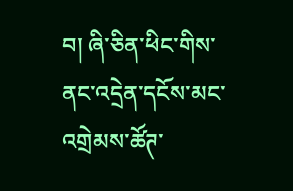བ། ཞི་ཅིན་ཕིང་གིས་ནང་འདྲེན་དངོས་མང་འགྲེམས་ཚོཊ་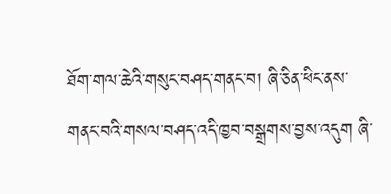ཐོག་གལ་ཆེའི་གསུང་བཤད་གནང་བ། ཞི་ཅིན་ཕིང་ནས་གནང་བའི་གསལ་བཤད་འདི་ཁྱབ་བསྒྲགས་བྱས་འདུག ཞི་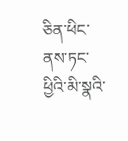ཅིན་ཕིང་ནས་ཏང་ཕྱིའི་མི་སྣའི་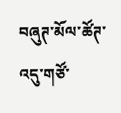བཞུཊ་མོལ་ཚོཊ་འདུ་གཙོ་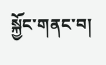སྐྱོང་གནང་བ།